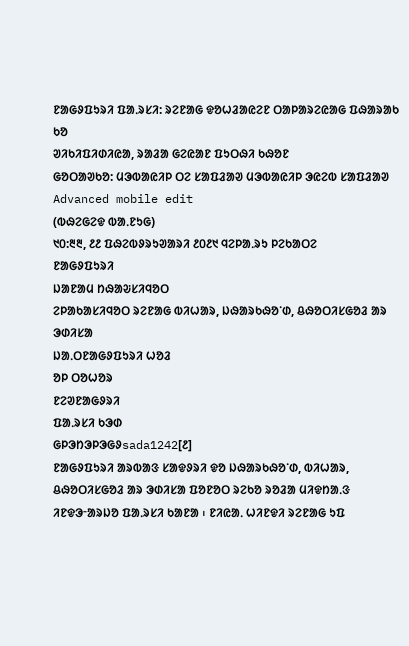ᱱᱟᱜᱽᱯᱩᱨᱤ ᱯᱟᱹᱨᱥᱤ: ᱨᱮᱱᱟᱜ ᱫᱚᱦᱲᱟᱭᱮᱱ ᱛᱟᱞᱟᱨᱮᱭᱟᱜ ᱯᱷᱟᱨᱟᱠ ᱠᱚ
ᱣᱤᱠᱤᱯᱤᱰᱤᱭᱟ, ᱨᱟᱲᱟ ᱜᱮᱭᱟᱱ ᱯᱩᱛᱷᱤ ᱠᱷᱚᱱ
ᱜᱚᱛᱟᱣᱠᱚ: ᱢᱳᱵᱟᱭᱤᱞ ᱛᱮ ᱥᱟᱯᱲᱟᱣ ᱢᱳᱵᱟᱭᱤᱞ ᱳᱭᱮᱵ ᱥᱟᱯᱲᱟᱣ Advanced mobile edit
(ᱵᱷᱮᱜᱮᱫ ᱵᱟᱹᱱᱩᱜ)
᱑᱐:᱓᱓, ᱒᱒ ᱯᱷᱮᱵᱽᱨᱩᱣᱟᱨᱤ ᱒᱐᱒᱑ ᱧᱮᱞᱟᱹᱨᱩ ᱞᱮᱠᱟᱛᱮ
ᱱᱟᱜᱽᱯᱩᱨᱤ
ᱡᱟᱱᱟᱢ ᱴᱷᱟᱶᱥᱤᱧᱚᱛ
ᱮᱞᱟᱠᱟᱥᱤᱧᱚᱛ ᱨᱮᱱᱟᱜ ᱵᱤᱦᱟᱨ, ᱡᱷᱟᱨᱠᱷᱚᱸᱰ, ᱪᱷᱚᱛᱤᱥᱜᱚᱲ ᱟᱨ ᱳᱰᱤᱥᱟ
ᱡᱟᱹᱛᱱᱟᱜᱽᱯᱩᱨᱤ ᱦᱚᱲ
ᱚᱞ ᱛᱚᱦᱚᱨ
ᱱᱮᱣᱱᱟᱜᱽᱨᱤ
ᱯᱟᱹᱨᱥᱤ ᱠᱳᱰ
ᱜᱞᱳᱴᱳᱞᱳᱜᱽsada1242[᱒]
ᱱᱟᱜᱽᱯᱩᱨᱤ ᱟᱨᱵᱟᱝ ᱥᱟᱫᱽᱨᱤ ᱫᱚ ᱡᱷᱟᱨᱠᱷᱚᱸᱰ, ᱵᱤᱦᱟᱨ, ᱪᱷᱚᱛᱤᱥᱜᱚᱲ ᱟᱨ ᱳᱰᱤᱥᱟ ᱯᱚᱱᱚᱛ ᱨᱮᱠᱚ ᱨᱚᱲᱟ ᱢᱤᱫᱴᱟᱹᱝ ᱤᱱᱫᱳᱼᱟᱨᱡᱚ ᱯᱟᱹᱨᱥᱤ ᱠᱟᱱᱟ ᱾ ᱱᱤᱭᱟᱹ ᱦᱤᱱᱫᱤ ᱨᱮᱱᱟᱜ ᱩᱯ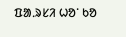ᱯᱟᱹᱨᱥᱤ ᱦᱚᱸ ᱠᱚ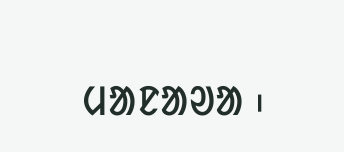ᱢᱟᱱᱟᱣᱟ ᱾